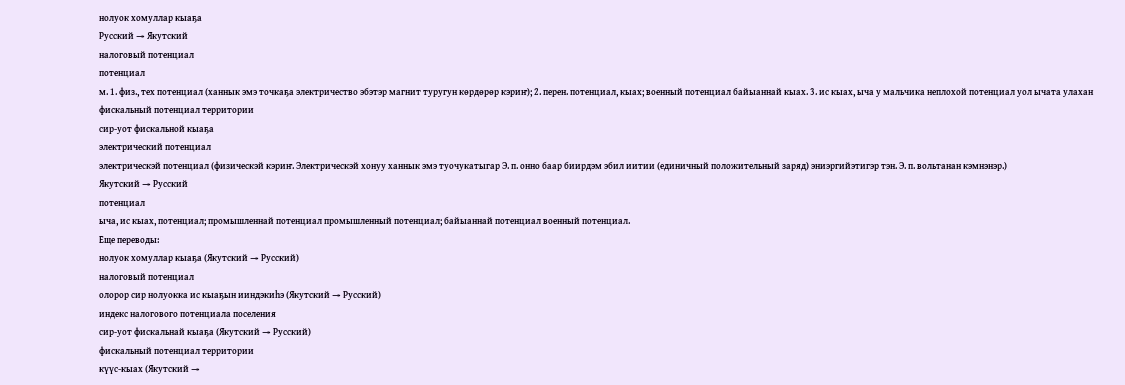нолуок хомуллар кыаҕа
Русский → Якутский
налоговый потенциал
потенциал
м. 1. физ., тех потенциал (ханнык эмэ точкаҕа электричество эбэтэр магнит туругун көрдөрөр кэриҥ); 2. перен. потенциал, кыах; военный потенциал байыаннай кыах. 3. ис кыах, ыча у мальчика неплохой потенциал уол ычата улахан
фискальный потенциал территории
сир-уот фискальной кыаҕа
электрический потенциал
электрическэй потенциал (физическэй кэриҥ. Электрическэй хонуу ханнык эмэ туочукатыгар Э. п. онно баар биирдэм эбил иитии (единичный положительный заряд) эниэргийэтигэр тэн. Э. п. вольтанан кэмнэнэр.)
Якутский → Русский
потенциал
ыча, ис кыах, потенциал; промышленнай потенциал промышленный потенциал; байыаннай потенциал военный потенциал.
Еще переводы:
нолуок хомуллар кыаҕа (Якутский → Русский)
налоговый потенциал
олорор сир нолуокка ис кыаҕын ииндэкиһэ (Якутский → Русский)
индекс налогового потенциала поселения
сир-уот фискальнай кыаҕа (Якутский → Русский)
фискальный потенциал территории
күүс-кыах (Якутский →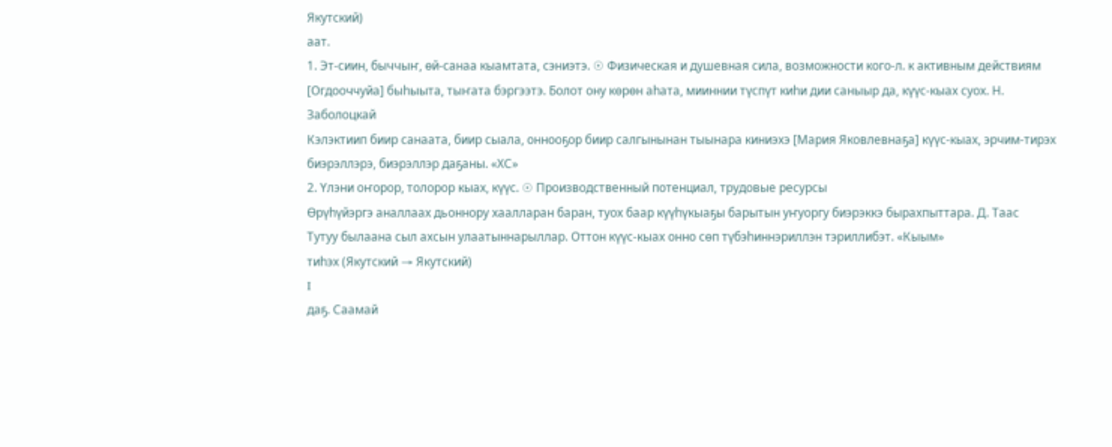Якутский)
аат.
1. Эт-сиин, быччыҥ, өй-санаа кыамтата, сэниэтэ. ☉ Физическая и душевная сила, возможности кого-л. к активным действиям
[Огдооччуйа] быһыыта, тыҥата бэргээтэ. Болот ону көрөн аһата, мииннии түспүт киһи дии саныыр да, күүс-кыах суох. Н. Заболоцкай
Кэлэктиип биир санаата, биир сыала, оннооҕор биир салгынынан тыынара киниэхэ [Мария Яковлевнаҕа] күүс-кыах, эрчим-тирэх биэрэллэрэ, биэрэллэр даҕаны. «ХС»
2. Үлэни оҥорор, толорор кыах, күүс. ☉ Производственный потенциал, трудовые ресурсы
Өрүһүйэргэ аналлаах дьоннору хаалларан баран, туох баар күүһүкыаҕы барытын уҥуоргу биэрэккэ бырахпыттара. Д. Таас
Тутуу былаана сыл ахсын улаатыннарыллар. Оттон күүс-кыах онно сөп түбэһиннэриллэн тэриллибэт. «Кыым»
тиһэх (Якутский → Якутский)
I
даҕ. Саамай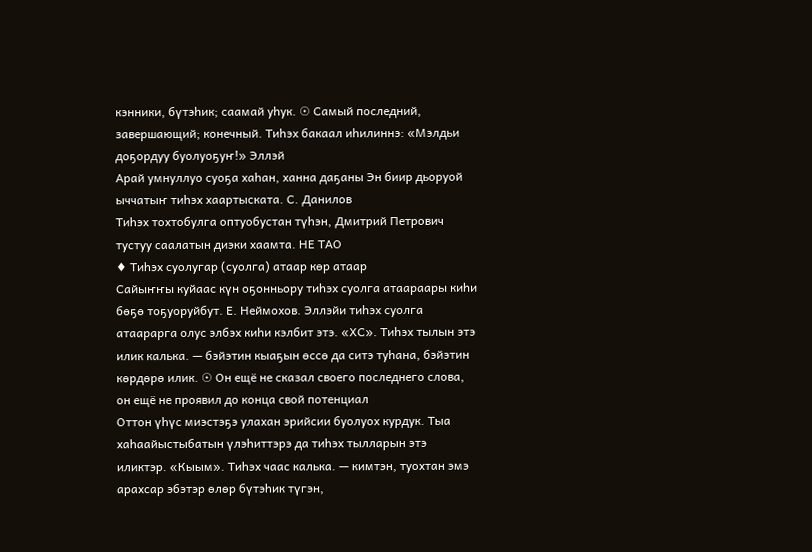кэнники, бүтэһик; саамай уһук. ☉ Самый последний, завершающий; конечный. Тиһэх бакаал иһилиннэ: «Мэлдьи доҕордуу буолуоҕуҥ!» Эллэй
Арай умнуллуо суоҕа хаһан, ханна даҕаны Эн биир дьоруой ыччатыҥ тиһэх хаартыската. С. Данилов
Тиһэх тохтобулга оптуобустан түһэн, Дмитрий Петрович тустуу саалатын диэки хаамта. НЕ ТАО
♦ Тиһэх суолугар (суолга) атаар көр атаар
Сайыҥҥы куйаас күн оҕонньору тиһэх суолга атаараары киһи бөҕө тоҕуоруйбут. Е. Неймохов. Эллэйи тиһэх суолга атаарарга олус элбэх киһи кэлбит этэ. «ХС». Тиһэх тылын этэ илик калька. — бэйэтин кыаҕын өссө да ситэ туһана, бэйэтин көрдөрө илик. ☉ Он ещё не сказал своего последнего слова, он ещё не проявил до конца свой потенциал
Оттон үһүс миэстэҕэ улахан эрийсии буолуох курдук. Тыа хаһаайыстыбатын үлэһиттэрэ да тиһэх тылларын этэ иликтэр. «Кыым». Тиһэх чаас калька. — кимтэн, туохтан эмэ арахсар эбэтэр өлөр бүтэһик түгэн,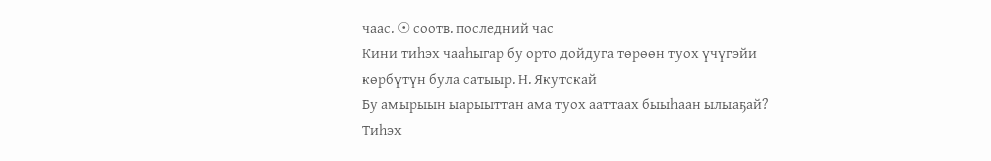чаас. ☉ соотв. последний час
Кини тиһэх чааһыгар бу орто дойдуга төрөөн туох үчүгэйи көрбүтүн була сатыыр. Н. Якутскай
Бу амырыын ыарыыттан ама туох ааттаах быыһаан ылыаҕай? Тиһэх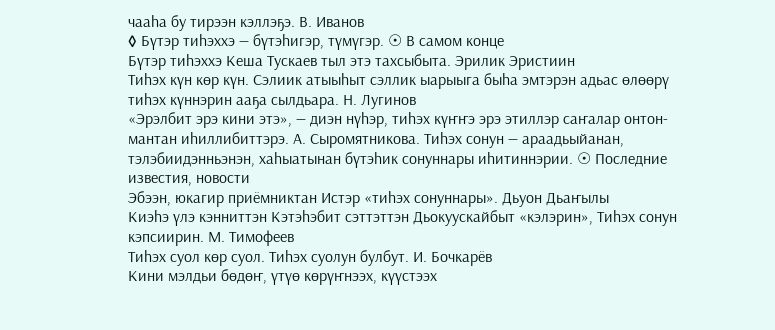чааһа бу тирээн кэллэҕэ. В. Иванов
◊ Бүтэр тиһэххэ — бүтэһигэр, түмүгэр. ☉ В самом конце
Бүтэр тиһэххэ Кеша Тускаев тыл этэ тахсыбыта. Эрилик Эристиин
Тиһэх күн көр күн. Сэлиик атыыһыт сэллик ыарыыга быһа эмтэрэн адьас өлөөрү тиһэх күннэрин ааҕа сылдьара. Н. Лугинов
«Эрэлбит эрэ кини этэ», — диэн нүһэр, тиһэх күҥҥэ эрэ этиллэр саҥалар онтон-мантан иһиллибиттэрэ. А. Сыромятникова. Тиһэх сонун — араадьыйанан, тэлэбиидэнньэнэн, хаһыатынан бүтэһик сонуннары иһитиннэрии. ☉ Последние известия, новости
Эбээн, юкагир приёмниктан Истэр «тиһэх сонуннары». Дьуон Дьаҥылы
Киэһэ үлэ кэнниттэн Кэтэһэбит сэттэттэн Дьокуускайбыт «кэлэрин», Тиһэх сонун кэпсиирин. М. Тимофеев
Тиһэх суол көр суол. Тиһэх суолун булбут. И. Бочкарёв
Кини мэлдьи бөдөҥ, үтүө көрүҥнээх, күүстээх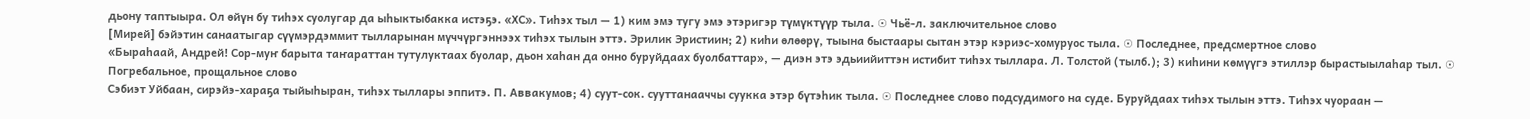дьону таптыыра. Ол өйүн бу тиһэх суолугар да ыһыктыбакка истэҕэ. «ХС». Тиһэх тыл — 1) ким эмэ тугу эмэ этэригэр түмүктүүр тыла. ☉ Чьё-л. заключительное слово
[Мирей] бэйэтин санаатыгар сүүмэрдэммит тылларынан мүччүргэннээх тиһэх тылын эттэ. Эрилик Эристиин; 2) киһи өлөөрү, тыына быстаары сытан этэр кэриэс-хомуруос тыла. ☉ Последнее, предсмертное слово
«Быраһаай, Андрей! Сор-муҥ барыта таҥараттан тутулуктаах буолар, дьон хаһан да онно буруйдаах буолбаттар», — диэн этэ эдьиийиттэн истибит тиһэх тыллара. Л. Толстой (тылб.); 3) киһини көмүүгэ этиллэр бырастыылаһар тыл. ☉ Погребальное, прощальное слово
Сэбиэт Уйбаан, сирэйэ-хараҕа тыйыһыран, тиһэх тыллары эппитэ. П. Аввакумов; 4) суут-сок. сууттанааччы суукка этэр бүтэһик тыла. ☉ Последнее слово подсудимого на суде. Буруйдаах тиһэх тылын эттэ. Тиһэх чуораан —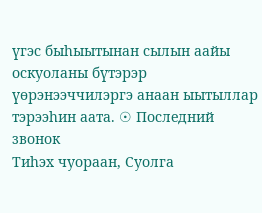үгэс быһыытынан сылын аайы оскуоланы бүтэрэр үөрэнээччилэргэ анаан ыытыллар тэрээһин аата. ☉ Последний звонок
Тиһэх чуораан, Суолга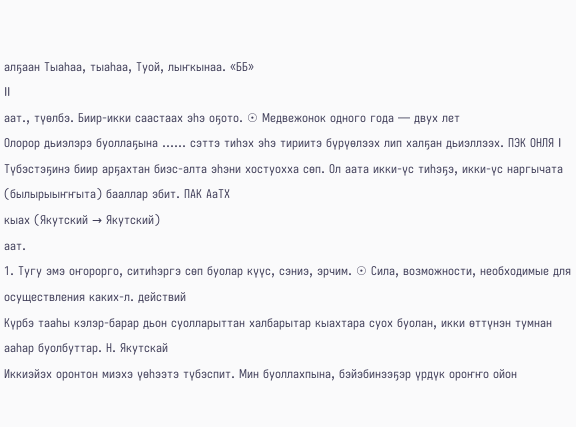алҕаан Тыаһаа, тыаһаа, Туой, лыҥкынаа. «ББ»
II
аат., түөлбэ. Биир-икки саастаах эһэ оҕото. ☉ Медвежонок одного года — двух лет
Олорор дьиэлэрэ буоллаҕына …… сэттэ тиһэх эһэ тириитэ бүрүөлээх лип халҕан дьиэллээх. ПЭК ОНЛЯ I
Түбэстэҕинэ биир арҕахтан биэс-алта эһэни хостуохха сөп. Ол аата икки-үс тиһэҕэ, икки-үс наргычата (былырыыҥҥыта) бааллар эбит. ПАК АаТХ
кыах (Якутский → Якутский)
аат.
1. Тугу эмэ оҥорорго, ситиһэргэ сөп буолар күүс, сэниэ, эрчим. ☉ Сила, возможности, необходимые для осуществления каких-л. действий
Күрбэ тааһы кэлэр-барар дьон суолларыттан халбарытар кыахтара суох буолан, икки өттүнэн тумнан ааһар буолбуттар. Н. Якутскай
Иккиэйэх оронтон миэхэ үөһээтэ түбэспит. Мин буоллахпына, бэйэбинээҕэр үрдүк ороҥҥо ойон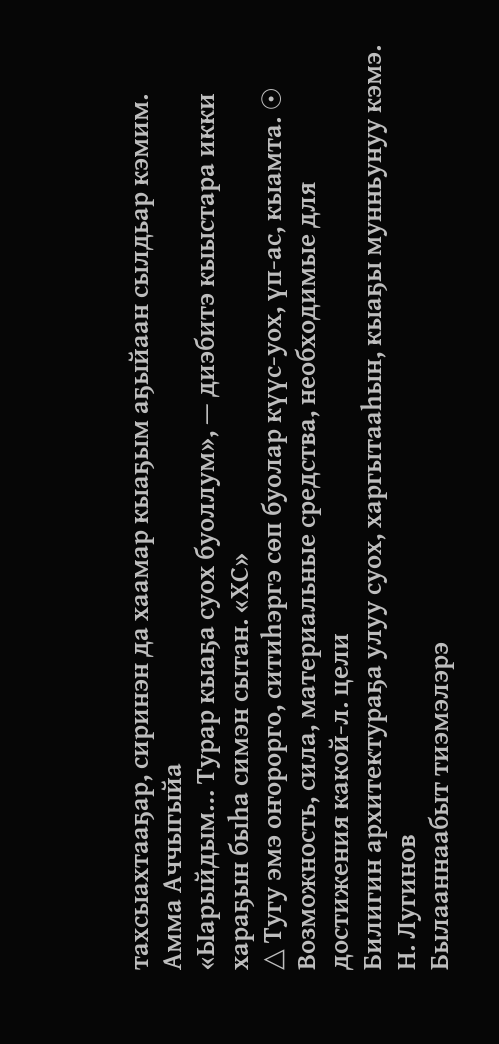тахсыахтааҕар, сиринэн да хаамар кыаҕым аҕыйаан сылдьар кэмим. Амма Аччыгыйа
«Ыарыйдым… Турар кыаҕа суох буоллум», — диэбитэ кыыстара икки хараҕын быһа симэн сытан. «ХС»
△ Тугу эмэ оҥорорго, ситиһэргэ сөп буолар күүс-уох, үп-ас, кыамта. ☉ Возможность, сила, материальные средства, необходимые для достижения какой-л. цели
Билигин архитектураҕа улуу суох, харгытааһын, кыаҕы мунньунуу кэмэ. Н. Лугинов
Былааннаабыт тиэмэлэрэ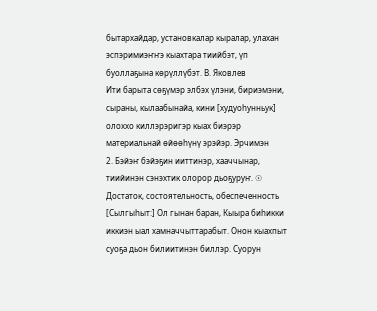бытархайдар, установкалар кыралар, улахан эспэримиэҥҥэ кыахтара тиийбэт, үп буоллаҕына көрүллүбэт. В. Яковлев
Ити барыта сөҕүмэр элбэх үлэни, бириэмэни, сыраны, кылаабынайа, кини [худуоһунньук] олоххо киллэрэригэр кыах биэрэр материальнай өйөөһүнү эрэйэр. Эрчимэн
2. Бэйэҥ бэйэҕин ииттинэр, хааччынар, тиийинэн сэнэхтик олорор дьоҕуруҥ. ☉ Достаток, состоятельность, обеспеченность
[Сылгыһыт:] Ол гынан баран, Кыыра биһикки иккиэн ыал хамначчыттарабыт. Онон кыахпыт суоҕа дьон билиитинэн биллэр. Суорун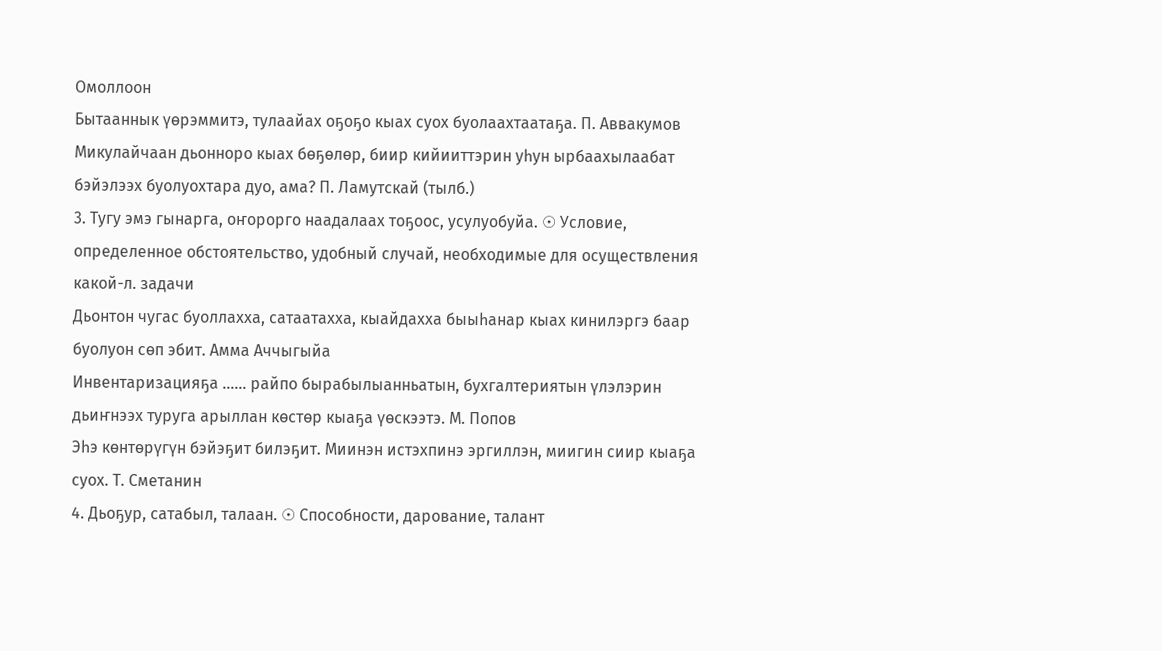Омоллоон
Бытааннык үөрэммитэ, тулаайах оҕоҕо кыах суох буолаахтаатаҕа. П. Аввакумов
Микулайчаан дьонноро кыах бөҕөлөр, биир кийииттэрин уһун ырбаахылаабат бэйэлээх буолуохтара дуо, ама? П. Ламутскай (тылб.)
3. Тугу эмэ гынарга, оҥорорго наадалаах тоҕоос, усулуобуйа. ☉ Условие, определенное обстоятельство, удобный случай, необходимые для осуществления какой-л. задачи
Дьонтон чугас буоллахха, сатаатахха, кыайдахха быыһанар кыах кинилэргэ баар буолуон сөп эбит. Амма Аччыгыйа
Инвентаризацияҕа …… райпо бырабылыанньатын, бухгалтериятын үлэлэрин дьиҥнээх туруга арыллан көстөр кыаҕа үөскээтэ. М. Попов
Эһэ көнтөрүгүн бэйэҕит билэҕит. Миинэн истэхпинэ эргиллэн, миигин сиир кыаҕа суох. Т. Сметанин
4. Дьоҕур, сатабыл, талаан. ☉ Способности, дарование, талант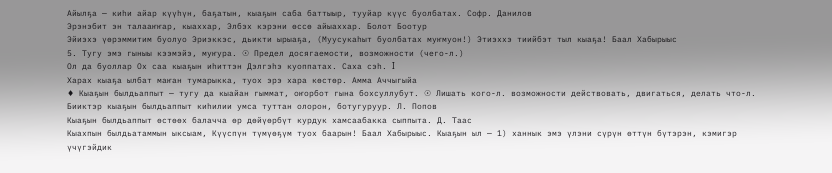Айылҕа — киһи айар күүһүн, баҕатын, кыаҕын саба баттыыр, тууйар күүс буолбатах. Софр. Данилов
Эрэнэбит эн талааҥҥар, кыаххар, Элбэх кэрэни өссө айыаххар. Болот Боотур
Эйиэхэ үөрэммитим буолуо Эриэккэс, дьикти ырыаҕа, (Муусукаһыт буолбатах муҥмуон!) Этиэххэ тиийбэт тыл кыаҕа! Баал Хабырыыс
5. Тугу эмэ гыныы кээмэйэ, муҥура. ☉ Предел досягаемости, возможности (чего-л.)
Ол да буоллар Ох саа кыаҕын иһиттэн Дэлгэһэ куоппатах. Саха сэһ. I
Харах кыаҕа ылбат маҥан тумарыкка, туох эрэ хара көстөр. Амма Аччыгыйа
♦ Кыаҕын былдьаппыт — тугу да кыайан гыммат, оҥорбот гына бохсуллубут. ☉ Лишать кого-л. возможности действовать, двигаться, делать что-л. Бииктэр кыаҕын былдьаппыт киһилии умса туттан олорон, ботугуруур. Л. Попов
Кыаҕын былдьаппыт өстөөх балачча өр дөйүөрбүт курдук хамсаабакка сыппыта. Д. Таас
Кыахпын былдьатаммын ыксыам, Күүспүн түмүөҕүм туох баарын! Баал Хабырыыс. Кыаҕын ыл — 1) ханнык эмэ үлэни сүрүн өттүн бүтэрэн, кэмигэр үчүгэйдик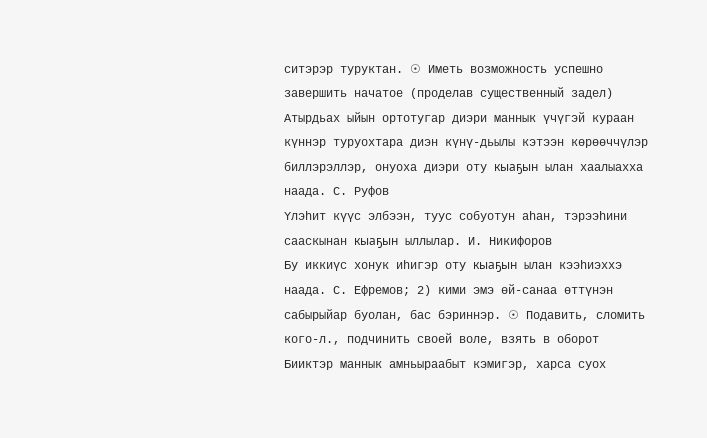ситэрэр туруктан. ☉ Иметь возможность успешно завершить начатое (проделав существенный задел)
Атырдьах ыйын ортотугар диэри маннык үчүгэй кураан күннэр туруохтара диэн күнү-дьылы кэтээн көрөөччүлэр биллэрэллэр, онуоха диэри оту кыаҕын ылан хаалыахха наада. С. Руфов
Үлэһит күүс элбээн, туус собуотун аһан, тэрээһини сааскынан кыаҕын ыллылар. И. Никифоров
Бу иккиүс хонук иһигэр оту кыаҕын ылан кээһиэххэ наада. С. Ефремов; 2) кими эмэ өй-санаа өттүнэн сабырыйар буолан, бас бэриннэр. ☉ Подавить, сломить кого-л., подчинить своей воле, взять в оборот
Бииктэр маннык амньыраабыт кэмигэр, харса суох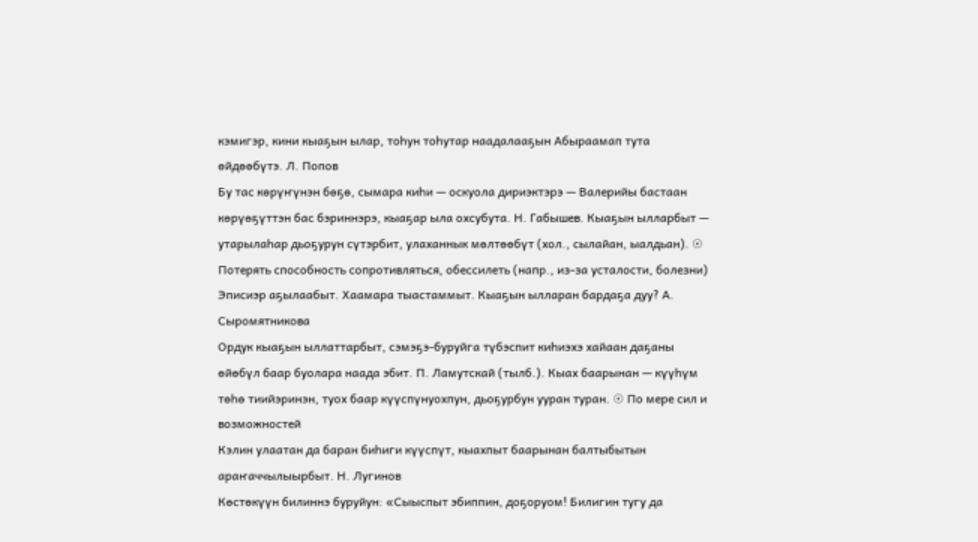кэмигэр, кини кыаҕын ылар, тоһун тоһутар наадалааҕын Абыраамап тута өйдөөбүтэ. Л. Попов
Бу тас көрүҥүнэн бөҕө, сымара киһи — оскуола дириэктэрэ — Валерийы бастаан көрүөҕүттэн бас бэриннэрэ, кыаҕар ыла охсубута. Н. Габышев. Кыаҕын ылларбыт — утарылаһар дьоҕурун сүтэрбит, улаханнык мөлтөөбүт (хол., сылайан, ыалдьан). ☉ Потерять способность сопротивляться, обессилеть (напр., из-за усталости, болезни)
Эписиэр аҕылаабыт. Хаамара тыастаммыт. Кыаҕын ылларан бардаҕа дуу? А. Сыромятникова
Ордук кыаҕын ыллаттарбыт, сэмэҕэ-буруйга түбэспит киһиэхэ хайаан даҕаны өйөбүл баар буолара наада эбит. П. Ламутскай (тылб.). Кыах баарынан — күүһүм төһө тиийэринэн, туох баар күүспүнуохпун, дьоҕурбун ууран туран. ☉ По мере сил и возможностей
Кэлин улаатан да баран биһиги күүспүт, кыахпыт баарынан балтыбытын араҥаччылыырбыт. Н. Лугинов
Көстөкүүн билиннэ буруйун: «Сыыспыт эбиппин, доҕоруом! Билигин тугу да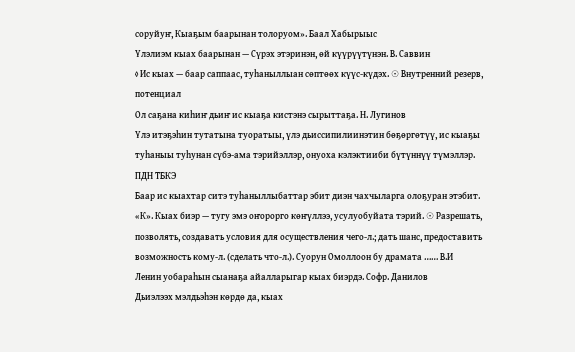соруйуҥ, Кыаҕым баарынан толоруом». Баал Хабырыыс
Үлэлиэм кыах баарынан — Сүрэх этэринэн, өй күүрүүтүнэн. В. Саввин
◊ Ис кыах — баар саппаас, туһаныллыан сөптөөх күүс-күдэх. ☉ Внутренний резерв, потенциал
Ол саҕана киһиҥ дьиҥ ис кыаҕа кистэнэ сырыттаҕа. Н. Лугинов
Үлэ итэҕэһин тутатына туоратыы, үлэ дьиссипилиинэтин бөҕөргөтүү, ис кыаҕы туһаныы туһунан сүбэ-ама тэрийэллэр, онуоха кэлэктииби бүтүннүү түмэллэр. ПДН ТБКЭ
Баар ис кыахтар ситэ туһаныллыбаттар эбит диэн чахчыларга олоҕуран этэбит. «К». Кыах биэр — тугу эмэ оҥорорго көҥүллээ, усулуобуйата тэрий. ☉ Разрешать, позволять, создавать условия для осуществления чего-л.; дать шанс, предоставить возможность кому-л. (сделать что-л.). Суорун Омоллоон бу драмата …… В.И
Ленин уобараһын сыанаҕа айалларыгар кыах биэрдэ. Софр. Данилов
Дьиэлээх мэлдьэһэн көрдө да, кыах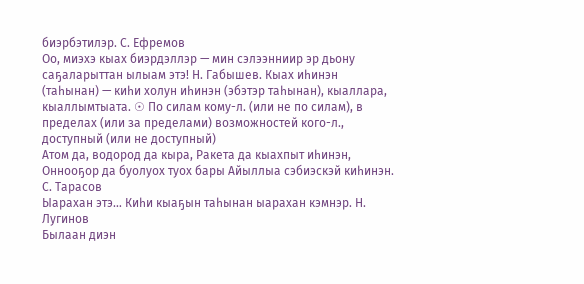биэрбэтилэр. С. Ефремов
Оо, миэхэ кыах биэрдэллэр — мин сэлээнниир эр дьону саҕаларыттан ылыам этэ! Н. Габышев. Кыах иһинэн (таһынан) — киһи холун иһинэн (эбэтэр таһынан), кыаллара, кыаллымтыата. ☉ По силам кому-л. (или не по силам), в пределах (или за пределами) возможностей кого-л., доступный (или не доступный)
Атом да, водород да кыра, Ракета да кыахпыт иһинэн, Оннооҕор да буолуох туох бары Айыллыа сэбиэскэй киһинэн. С. Тарасов
Ыарахан этэ… Киһи кыаҕын таһынан ыарахан кэмнэр. Н. Лугинов
Былаан диэн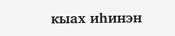кыах иһинэн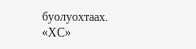буолуохтаах. «ХС»